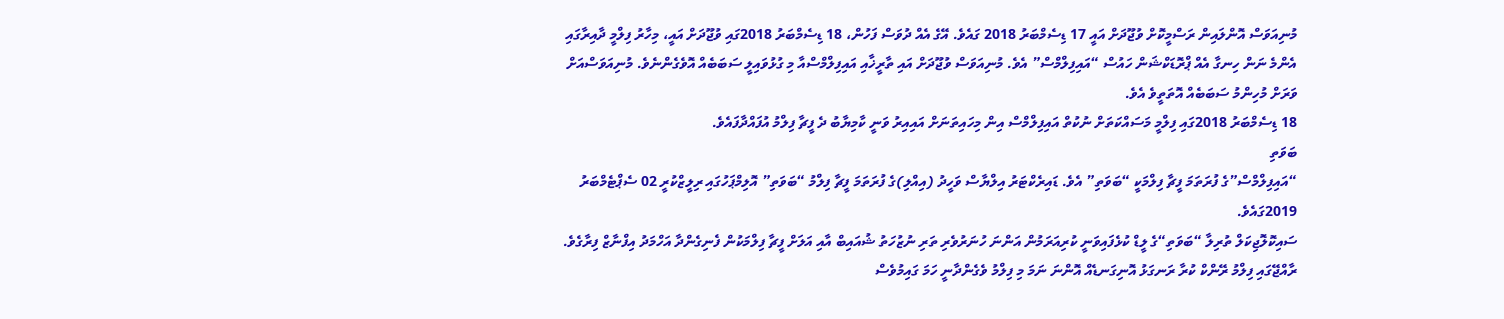މުނިއަވަސް އޮންލައިން ރަސްމީކޮށް ވުޖޫދަށް އައީ 17 ޑިސެމްބަރު 2018 ގައެވެ. އޭގެ އެއް ދުވަސް ފަހުން، 18 ޑިސެމްބަރު 2018ގައި ވުޖޫދަށް އައީ، މިހާރު ފިލްމީ ދާއިރާގައި އެންމެ ނަން ހިނގާ އެއް ޕްރޮޑަކްޝަން ހައުސް “އައިފިލްމްސް” އެވެ. މުނިއަވަސް ވުޖޫދަށް އައި ތާރީޚާއި އައިފިލްމްސްއާ މި ގުޅުވައިލީ ސަބަބެއް އޮވެގެންނެވެ. މުނިއަވަސްއަށް ވަރަށް މުހިންމު ސަބަބެއް އޮތަތީވެ އެވެ.
18 ޑިސެމްބަރު 2018ގައި ފިލްމީ މަސައްކަތަށް ނުކުތް އައިފިލްމްސް އިން މިހައިތަނަށް އައިއިރު ވަނީ ކާމިޔާބު ދެ ފީޗާ ފިލްމު އުފައްދާފައެވެ.
ބަވަތި
“އައިފިލްމްސް”ގެ ފުރަތަމަ ފީޗާ ފިލްމަކީ “ބަވަތި” އެވެ. ޑައިރެކްޓަރު އިލްޔާސް ވަހީދު (އިއްލި)ގެ ފުރަތަމަ ފީޗާ ފިލްމު “ބަވަތި” އޮލިމްޕަހުގައި ރިލީޒްކުރީ 02 ސެޕްޓެމްބަރު 2019ގައެވެ.
ސައިކޮލޮޖިކަލް ތުރިލާ “ބަވަތި“ގެ ލީޑް ކުޅެފައިވަނީ ކުރިއަރަމުން އަންނަ ހުނަރުވެރި ތަރި ނުޒުހަތު ޝުއައިބް އާއި އަލަށް ފީޗާ ފިލްމަކުން ފެނިގެންދާ އަހްމަދު އިފްނާޒް ފިރާގެވެ. ރާއްޖޭގައި ފިލްމު ރޭންކް ކުރާ ރަނގަޅު އޮނިގަނޑެއް އޮންނަ ނަމަ މި ފިލްމު ވެގެންދާނީ ހަމަ ގައިމުވެސް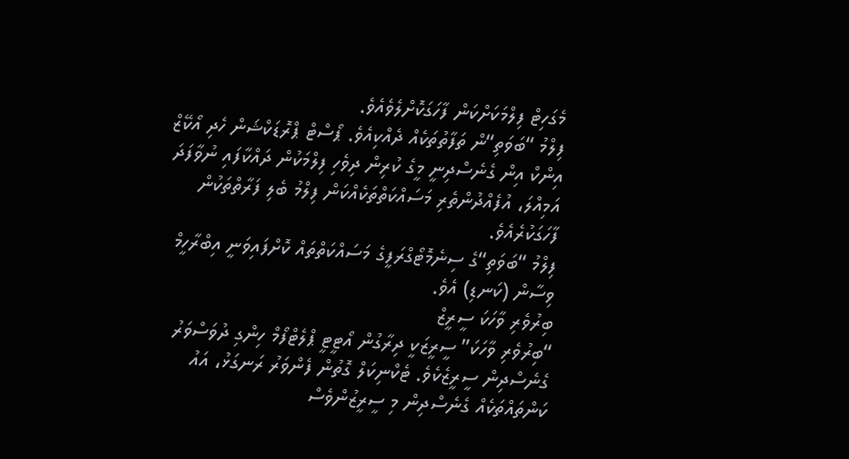މެގަހިޓް ފިލްމަކަށްކަން ފާހަގަކޮށްލެވެއެވެ.
ފިލްމު “ބަވަތި“ން ތަފާތުތަކެއް ދެއްކިއެވެ. ޕޯސްޓް ޕްރޮޑަކްޝަން ހެދި އޯކޭޒް އިންކް އިން ގެނެސްދިނީ މީގެ ކުރިން ދިވެހި ފިލްމަކުން ދައްކާފައި ނުވާފަދަ އަމިއްލަ، އުފެއްދުންތެރި މަސައްކަތްތަކެއްކަން ފިލްމު ބެލި ފަރާތްތަކުން ފާހަގަކުރެއެވެ.
ފިލްމު “ބަވަތި“ގެ ސިނެމޮޓޯގްރަފީގެ މަސައްކަތްތައް ކޮށްފައިވަނީ އިބްރާހީމް ވިސާން (ކަނޑި) އެވެ.
ބިރުވެރި ވާހަކަ ސީރީޒް
“ބިރުވެރި ވާހަކަ” ސީރީޒަކީ ދިރާގުން އޯޓީޓީ ޕްލެޓްފޯމް ހިންގި ދުވަސްވަރު ގެނެސްދިން ސީރީޒެކެވެ. ޓެކްނިކަލް ގޮތުން ފެންވަރު ރަނގަޅު، އައު ކަންތައްތަކެއް ގެނެސްދިން މި ސީރީޒުންވެސް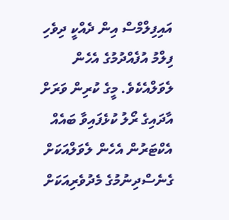އައިފިލްމްސް އިން ދެއްކީ ދިވެހި ފިލްމު އުފެއްދުމުގެ އެހެން ލެވަލްއެކެވެ. މީގެ ކުރިން ވަރަށް އާދައިގެ ރޯލު ކުޅެފައިވާ ބައެއް އެކްޓަރުން އެހެން ލެވަލްއަކަށް ގެނެސްދިނުމުގެ މެދުވެރިއަކަށް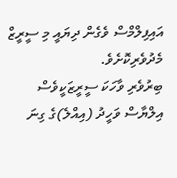އައިފިލްމްސް ވެގެން ދިޔައީ މި ސީރީޒް މެދުވެރިކޮށެވެ.
ބިރުވެރި ވާހަކަ ސީރީޒަކީވެސް އިލްޔާސް ވަހީދު (އިއްލެ)ގެ ގިނަ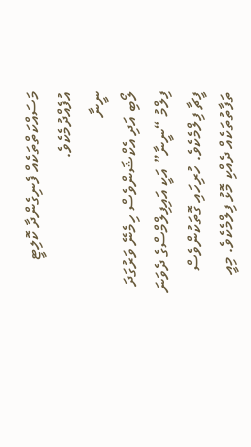މަސައްކަތްތަކެއް ފެނިގެންދާ ކޮލިޓީ އުފެއްދުމެކެވެ.
ނީނާ
ލޯބި އަދި އެކްޝަންވެސް ހިމެނޭ ވަރުގަދަ ފިލްމު “ނީނާ” އަކީ އައިފިލްމްސްގެ ދެވަނަ ފީޗާ ފިލްމެކެވެ. ހުރިހައި ގޮތަކުންވެސް ތަފާތުތަކެއް ދެއްކި މޮޅު ފިލްމެކެވެ. މިއީ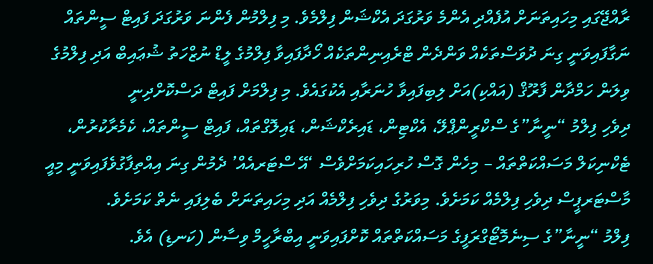ރާއްޖޭގައި މިހައިތަނަށް އުފެއްދި އެންމެ ވަރުގަދަ އެކްޝަން ފިލްމެވެ. މި ފިލްމުން ފެންނަ ވަރުގަދަ ފައިޓް ސީންތައް ނަގާފައިވަނީ ގިނަ ދުވަސްތަކެއް ވަންދެން ޓްރެއިނިންތަކެއް ހޯދާފައިވާ ފިލްމުގެ ލީޑް ނުޒްހަތު ޝުޢައިބް އަދި ފިލްމުގެ ވިލަން ހަމްދާން ފާރޫޤް (އައްކި)އަށް ލިބިފައިވާ ހުނަރާއި އެކުގައެވެ. މި ފިލްމަށް ފައިޓް ދަސްކޮށްދިނީ
ދިވެހި ފިލްމު “ނީނާ”ގެ ސްކްރީންޕްލޭ، އެކްޓިން، ޑައިރެކްޝަން، ޑައިލޮގްތައް، ފައިޓް ސީންތައް، ކެމެރާކުރުން، ޓެކްނިކަލް މަސައްކަތްތައް – މިހެން ގޮސް ހުރިހައިކަމަށްވެސް ‘އޭ ސްޓަރއެއް’ ދެމުން ގިނަ އިއްތިފާގުވެފައިވަނީ މިއީ މާސްޓަރޕީސް ދިވެހި ފިލްމެއް ކަމަށެވެ. މިވަރުގެ ދިވެހި ފިލްމެއް އަދި މިހައިތަނަށް ބެލިފައި ނެތް ކަމަށެވެ.
ފިލްމު “ނީނާ”ގެ ސިނެމޮޓޯގްރަފީގެ މަސައްކަތްތައް ކޮށްފައިވަނީ އިބްރާހީމް ވިސާން (ކަނޑި) އެވެ.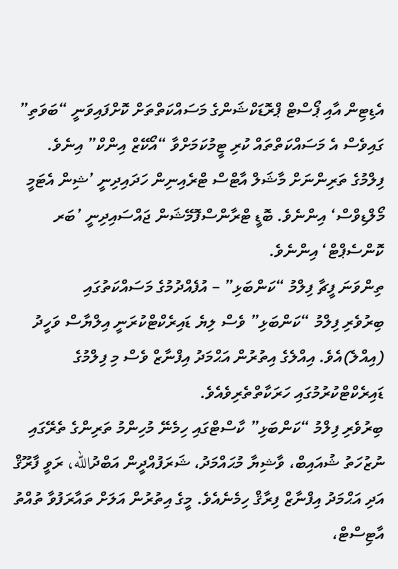އެޑިޓިން އާއި ޕޯސްޓް ޕްރޮޑަކްޝަންގެ މަސައްކަތްތަށް ކޮށްފައިވަނީ “ބަވަތި” ގައިވެސް އެ މަސައްކަތްތައް ކުރި ޓީމުކަމަށްވާ “އޯކޭޒް އިންކް” އިނެވެ.
ފިލްމުގެ ތަރިންނަށް މާޝަލް އާޓްސް ޓްރެއިނިން ހަދައިދިނީ ’ޝިން އެޓަމީ މޯލްޑިވްސް‘ އިންނެވެ. ބޮޑީ ޓްރާންސްފޮމޭޝަން ޖައްސައިދިނީ ’ބަރ ކޮންސެޕްޓް‘ އިންނެވެ.
ތިންވަނަ ފީޗާ ފިލްމު “ކަންބަޅި” – އުފެއްދުމުގެ މަސައްކަތުގައި
ބިރުވެރި ފިލްމު “ކަންބަޅި” ވެސް ލިޔެ ޑައިރެކްޓްކުރަނީ އިލްޔާސް ވަހީދު (އިއްލެ)އެވެ. އިއްލެގެ އިތުރުން އަޙްމަދު އިފްނާޒް ވެސް މި ފިލްމުގެ ޑައިރެކްޓްކުރުމުގައި ހަރަކާތްތެރިވެއެވެ.
ބިރުވެރި ފިލްމު “ކަންބަޅި” ކާސްޓްގައި ހިމެނޭ މުހިންމު ތަރިންގެ ތެރޭގައި ނުޒުހަތު ޝުއައިބް، ވާޝިޔާ މުޙައްމަދު، ޝަރަފުއްދީން އަބްދުالله، ރަވީ ފާރޫޤް އަދި އަޙްމަދު އިފްނާޒް ފިރާޤް ހިމެނެއެވެ. މީގެ އިތުރުން އަލަށް ތައާރަފުވާ ތުއްތު އާޓިސްޓް،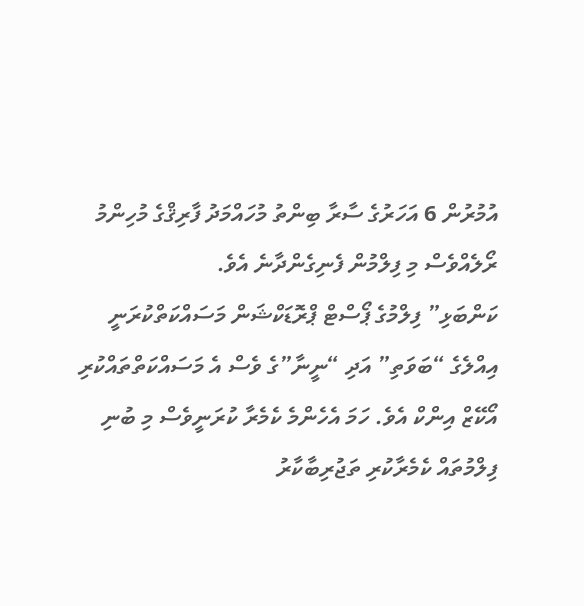އުމުރުން 6 އަހަރުގެ ސާރާ ބިންތު މުހައްމަދު ފާރިޤްގެ މުހިންމު ރޯލެއްވެސް މި ފިލްމުން ފެނިގެންދާނެ އެވެ.
ކަންބަޅި” ފިލްމުގެ ޕޯސްޓް ޕްރޮޑަކްޝަން މަސައްކަތްކުރަނީ އިއްލެގެ “ބަވަތި” އަދި “ނީނާ”ގެ ވެސް އެ މަސައްކަތްތައްކުރި އޯކޭޒް އިންކް އެވެ. ހަމަ އެހެންމެ ކެމެރާ ކުރަނީވެސް މި ބުނި ފިލްމުތައް ކެމެރާކުރި ތަޖުރިބާކާރު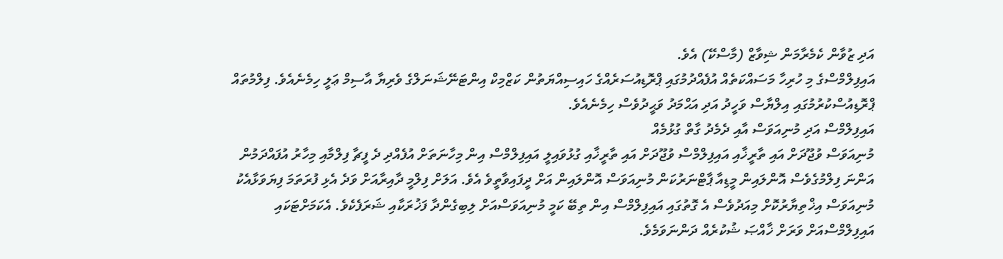އަދި ޒުވާން ކެމެރާމަން ޝިވާޒް (މާސްކޭ) އެވެ.
އައިފިލްމްސްގެ މި ހުރިހާ މަސައްކަތެއް އުފެއްދުމުގައި ޕްރޮޑިއުސަރެއްގެ ހައިސިއްޔަތުން ކަޒްމިކް އިންޓަނޭޝަނަލްގެ ވެރިޔާ އާސިމް ޢަލީ ހިމެނެއެވެ. ފިލްމުތައް ޕްރޮޑިއުސްކުރުމުގައި އިލްޔާސް ވަހީދު އަދި އަޙްމަދު ވަޙީދުވެސް ހިމެނެއެވެ.
އައިފިލްމްސް އަދި މުނިއަވަސް އާއި ދެމެދު ގާތް ގުޅުމެއް
މުނިއަވަސް ވުޖޫދަށް އައި ތާރީޚާއި އައިފިލްމްސް ވުޖޫދަށް އައި ތާރީޚާއި ގުޅުވައިލީ އައިފިލްމްސް އިން މިހާނަތަށް އުފެއްދި ދެ ފީޗާ ފިލްމާއި މިހާރު އުފައްދަމުން އަންނަ ފިލްމުގެވެސް އޮންލައިން މީޑިއާ ޕާޓްނަރުކަން މުނިއަވަސް އޮންލައިން އަށް ދީފައިވާތީވެ އެވެ. އަލަށް ފިލްމީ ދާއިރާއަށް ވަދެ އެޅި ފުރަތަމަ ފިޔަވަޅާއެކު މުނިއަވަސް އިޚްތިޔާރުކޮށް މިއަދުވެސް އެ ގޮތުގައި އައިފިލްމްސް އިން ތިބޭ ކަމީ މުނިއަވަސްއަށް ލިބިގެންދާ ފަޚުރަކާއި ޝަރަފެކެވެ. އެކަމަށްޓަކައި އައިފިލްމްސްއަށް ވަރަށް ޚާއްޞަ ޝުކުރެއް ދަންނަވަމެވެ.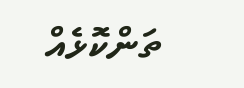ތަންކޮޅެއް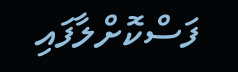ފަސްކޮށްލާފައި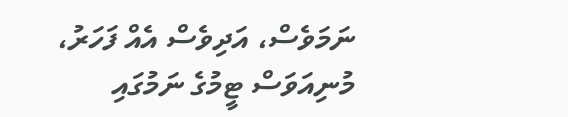ނަމަވެސް، އަދިވެސް އެއް ފަހަރު، މުނިއަވަސް ޓީމުގެ ނަމުގައި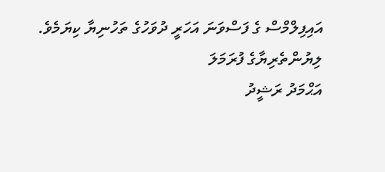އައިފިލްމްސް ގެ ފަސްވަނަ އަހަރީ ދުވަހުގެ ތަހުނިޔާ ކިޔަމެވެ.
ލިޔުންތެރިޔާގެ ފުރަމަލަ
އަޙްމަދު ރަޝީދު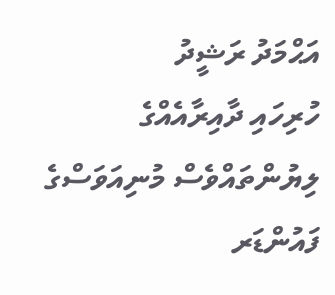އަޙްމަދު ރަޝީދު
ހުރިހައި ދާއިރާއެއްގެ ލިޔުންތައްވެސް މުނިއަވަސްގެ ފައުންޑަރ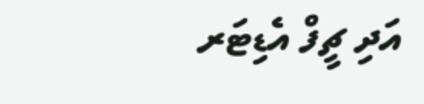އަދި ޗީފް އެޑިޓަރ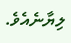ލިޔާނެއެވެ.